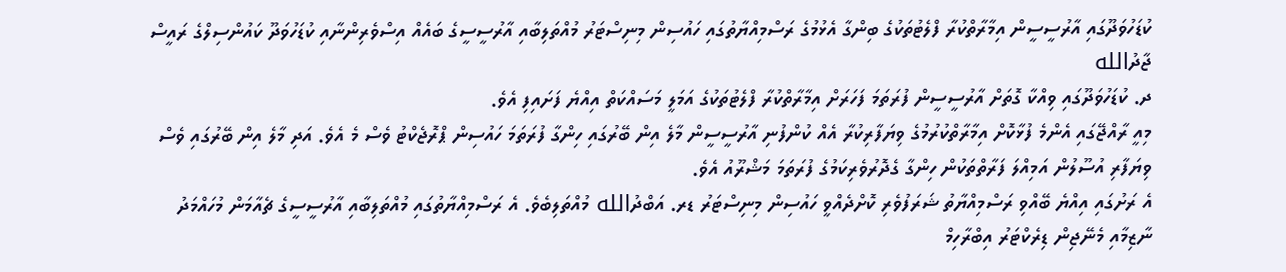ކުޑަހުވަދޫގައި އާރުސީސީން އިމާރާތްކުރާ ފްލެޓުތަކުގެ ބިންގާ އެޅުމުގެ ރަސްމިއްޔާތުގައި ހައުސިން މިނިސްޓަރު މުއްތަލިބާއި އާރުސީސީގެ ބައެއް އިސްވެރިންނާއި ކުޑަހުވަދޫ ކައުންސިލްގެ ރައީސް ޖާދުالله
ދ. ކުޑަހުވަދޫގައި ވިއްކާ ގޮތަށް އާރުސީސީން ފުރަތަމަ ފަހަރަށް އިމާރާތްކުރާ ފްލެޓުތަކުގެ އަމަލީ މަސައްކަތް އިއްޔެ ފަށައިފި އެވެ.
މިއީ ރާއްޖޭގައި އެންމެ ފުޅާކޮށް އިމާރާތްކުރުމުގެ ވިޔަފާރިކުރާ އެއް ކުންފުނި އާރުސީސީން މާލެ އިން ބޭރުގައި ހިންގާ ފުރަތަމަ ހައުސިން ޕްރޮޖެކްޓު ވެސް މެ އެވެ. އަދި މާލެ އިން ބޭރުގައި ވެސް ވިޔަފާރި އުސޫލުން އަމިއްލަ ފަރާތްތަކުން ހިންގާ ގެދޮރުވެރިކަމުގެ ފުރަތަމަ މަޝްރޫއު އެވެ.
އެ ރަށުގައި އިއްޔެ ބޭއްވި ރަސްމިއްޔާތު ޝަރަފުވެރި ކޮށްދެއްވީ ހައުސިން މިނިސްޓަރު ޑރ. އަބްދުالله މުއްތަލިބެވެ. އެ ރަސްމިއްޔާތުގައި މުއްތަލިބާއި އާރުސީސީގެ ޗެއާމަން މުހައްމަދު ނާޒިމާއި މެނޭޖިން ޑިރެކްޓަރު އިބްރާހިމް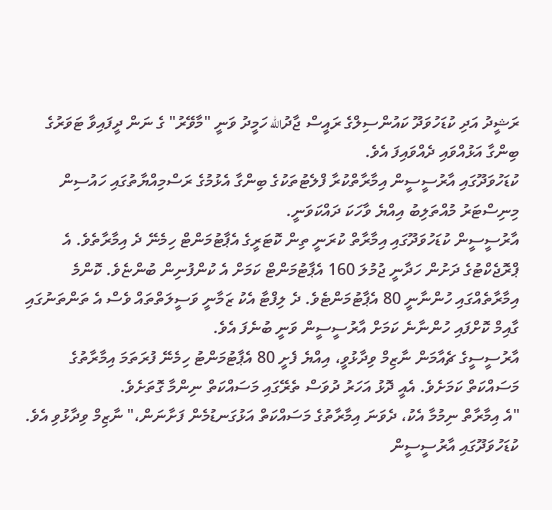ރަޝީދު އަދި ކުޑަހުވަދޫ ކައުންސިލްގެ ރައީސް ޖާދުالله ހަމީދު ވަނީ "މާވޭރު" ގެ ނަން ދީފައިވާ ޓަވަރުގެ ބިންގާ އަޅުއްވައި ދެއްވައިފަ އެވެ.
ކުޑަހުވަދޫގައި އާރުސީސީން އިމާރާތްކުރާ ފްލެޓުތަކުގެ ބިންގާ އެޅުމުގެ ރަސްމިއްޔާތުގައި ހައުސިން މިނިސްޓަރު މުއްތަލިބު އިއްޔެ ވާހަކަ ދައްކަވަނީ.
އާރުސީސީން ކުޑަހުވަދޫގައި އިމާރާތް ކުރަނީ ތިން ކޮޓަރީގެ އެޕާޓުމަންޓް ހިމެނޭ ދެ އިމާރާތެވެ. އެ ޕްރޮޖެކްޓުގެ ދަށުން ހަދާނީ ޖުމުލަ 160 އެޕާޓުމަންޓް ކަމަށް އެ ކުންފުނިން ބުންޏެވެ. ކޮންމެ އިމާރާތެއްގައި ހުންނާނީ 80 އެޕާޓުމަންޓެވެ. ދެ ލިފްޓާ އެކު ޒަމާނީ ވަސީލަތްތައް ވެސް އެ ތަންތަނުގައި ގާއިމް ކޮށްފައި ހުންނާނެ ކަމަށް އާރުސީސީން ވަނީ ބުނެފަ އެވެ.
އާރުސީސީގެ ޗެއާމަން ނާޒިމް ވިދާޅުވީ، އިއްޔެ ފެށީ 80 އެޕާޓުމަންޓު ހިމެނޭ ފުރަތަމަ އިމާރާތުގެ މަސައްކަތް ކަމަށެވެ. އެއީ ދޮޅު އަހަރު ދުވަސް ތެރޭގައި މަސައްކަތް ނިންމާ ގޮތަށެވެ.
"އެ އިމާރާތް ނިމުމާ އެކު، ދެވަނަ އިމާރާތުގެ މަސައްކަތް އަޅުގަނޑުމެން ފަށާނަން،" ނާޒިމް ވިދާޅުވި އެވެ.
ކުޑަހުވަދޫގައި އާރުސީސީން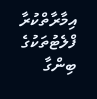އިމާރާތްކުރާ ފްލެޓުތަކުގެ ބިންގާ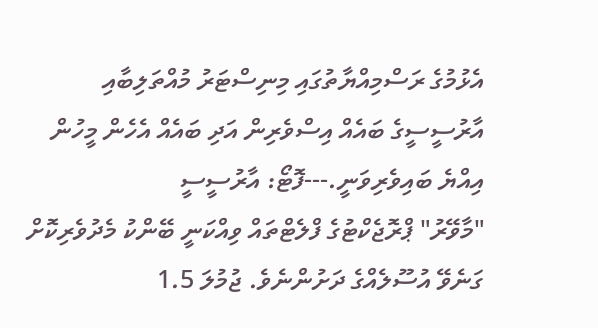އެޅުމުގެ ރަސްމިއްޔާތުގައި މިނިސްޓަރު މުއްތަލިބާއި އާރުސީސީގެ ބައެއް އިސްވެރިން އަދި ބައެއް އެހެން މީހުން އިއްޔެ ބައިވެރިވަނީ.---ފޮޓޯ: އާރުސީސީ
"މާވޭރު" ޕްރޮޖެކްޓުގެ ފްލެޓްތައް ވިއްކަނީ ބޭންކު މެދުވެރިކޮށް ގަނެވޭ އުސޫލެއްގެ ދަށުންނެވެ. ޖުމުލަ 1.5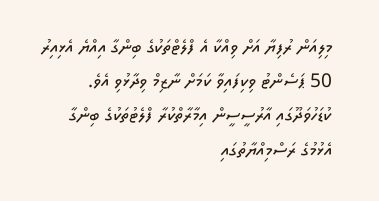މިލިއަން ރުފިޔާ އަށް ވިއްކާ އެ ފްލެޓްތަކުގެ ބިންގާ އިއްޔެ އެޅިއިރު 50 ޕަސެންޓު ވިކިފައިވާ ކަމަށް ނާޒިމް ވިދާޅުވި އެވެ.
ކުޑަހުވަދޫގައި އާރުސީސީން އިމާރާތްކުރާ ފްލެޓުތަކުގެ ބިންގާ އެޅުމުގެ ރަސްމިއްޔާތުގައި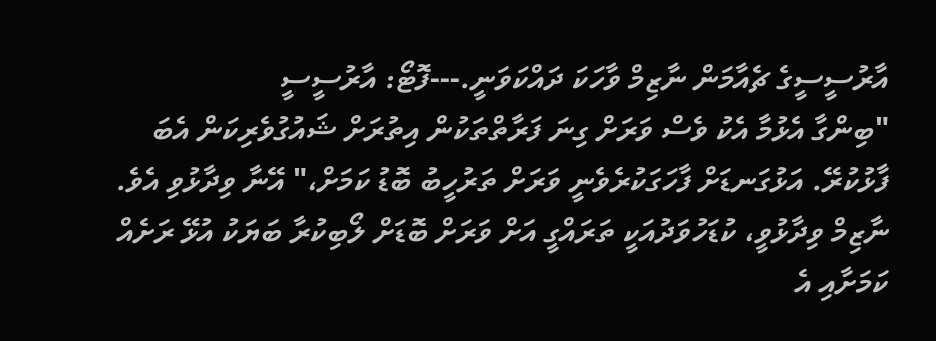އާރުސީސީގެ ޗެއާމަން ނާޒިމް ވާހަކަ ދައްކަވަނީ.---ފޮޓޯ: އާރުސީސީ
"ބިންގާ އެޅުމާ އެކު ވެސް ވަރަށް ގިނަ ފަރާތްތަކުން އިތުރަށް ޝައުގުވެރިކަން އެބަ ފާޅުކުރޭ. އަޅުގަނޑަށް ފާހަގަކުރެވެނީ ވަރަށް ތަރުހީބު ބޮޑު ކަމަށް،" އޭނާ ވިދާޅުވި އެވެ.
ނާޒިމް ވިދާޅުވީ، ކުޑަހުވަދުއަކީ ތަރައްގީ އަށް ވަރަށް ބޮޑަށް ލޯބިކުރާ ބަޔަކު އުޅޭ ރަށެއް ކަމަށާއި އެ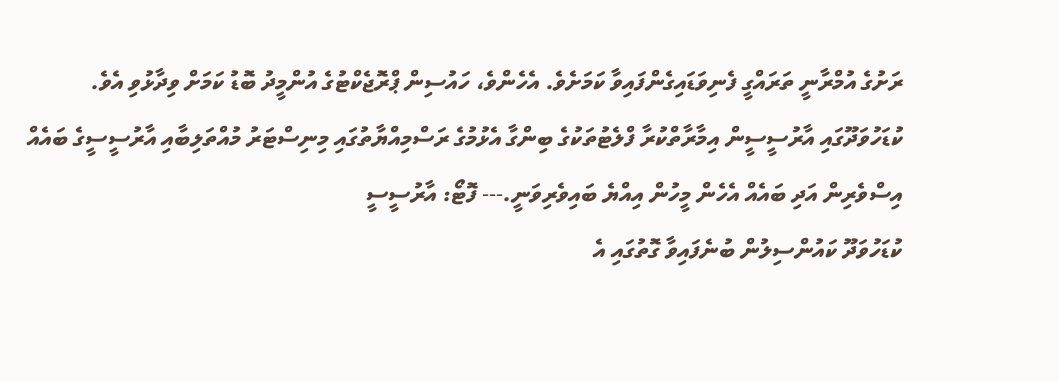ރަށުގެ އުމްރާނީ ތަރައްގީ ފެނިވަޑައިގެންފައިވާ ކަމަށެވެ. އެހެންވެ، ހައުސިން ޕްރޮޖެކްޓުގެ އުންމީދު ބޮޑު ކަމަށް ވިދާޅުވި އެވެ.
ކުޑަހުވަދޫގައި އާރުސީސީން އިމާރާތްކުރާ ފްލެޓުތަކުގެ ބިންގާ އެޅުމުގެ ރަސްމިއްޔާތުގައި މިނިސްޓަރު މުއްތަލިބާއި އާރުސީސީގެ ބައެއް އިސްވެރިން އަދި ބައެއް އެހެން މީހުން އިއްޔެ ބައިވެރިވަނީ.--- ފޮޓޯ: އާރުސީސީ
ކުޑަހުވަދޫ ކައުންސިލުން ބުނެފައިވާ ގޮތުގައި އެ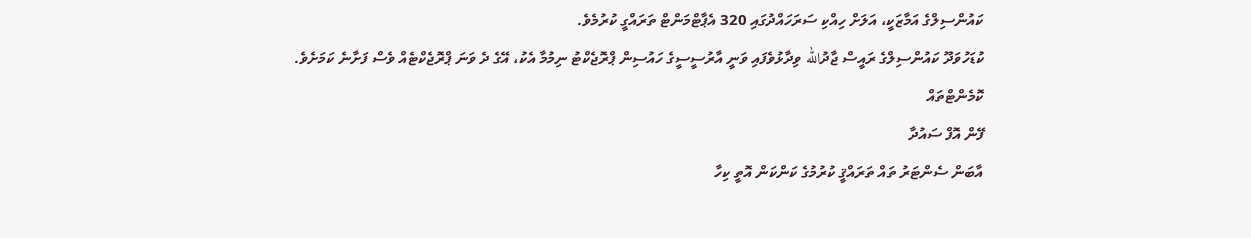ކައުންސިލްގެ އަމާޒަކީ، އަލަށް ހިއްކި ސަރަހައްދުގައި 320 އެޕާޓްމަންޓް ތަރައްގީ ކުރުމެވެ.
ކުޑަހުވަދޫ ކައުންސިލްގެ ރައީސް ޖާދުالله ވިދާޅުވެފައި ވަނީ އާރުސީސީގެ ހައުސިން ޕްރޮޖެކްޓު ނިމުމާ އެކު، އޭގެ ދެ ވަނަ ޕްރޮޖެކްޓެއް ވެސް ފަށާނެ ކަމަށެވެ.
ކޮމެންޓްތައް
ފޭން އޮފް ސައުދާ
އާބަން ސެންޓަރު ތައް ތަރައްޤީ ކުރުމުގެ ކަންކަން އޮތީ ކިހާ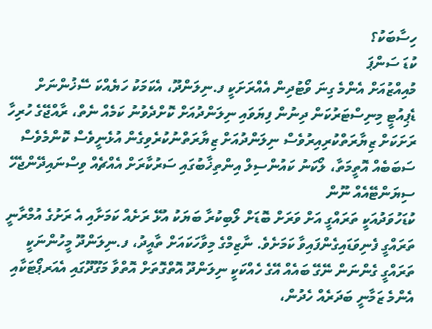ހިސާބަކު؟
ކުޑަ ސަންޕަ
މުއިއްޒުއަށް އެންމެ ގިނަ ވޯޓުދިން އެއްރަށަކީ ފ.ނިލަންދޫ، އެކަމަކު ހަޔެއްކަ ސޭޚުންނަށް ޑެޕިއުޓީ މިނިސްޓަރުކަން ދިނުން ފިޔަވައި ނިލަންދުއަށް ކޮށްދެވުނު ކަމެއް ނެތް، ރާއްޖޭގެ ހުރިހާ ރަށަކަށް ޒިޔާރަތްކުރިއިރުވެސް ނިލަންދުއަށް ޒިޔާރަތްނުކުރެވިގެން އުޅެނީވެސް ކޮންމެވެސް ސަބަބެއް އޮތީމަތާ، ލޯކަނު ކައުންސިލް އިންތިޚާބުގައި ސަރުކާރަށް އެއްޗެއް ވިސްނައިދޭންޖެހޭ
ސިޔަންޓޭއެއް ނޫން
ކުޑަހުވަދުއަކީ ތަރައްގީ އަށް ވަރަށް ބޮޑަށް ލޯބިކުރާ ބަޔަކު އުޅޭ ރަށެއް ކަމަށާއި އެ ރަށުގެ އުމްރާނީ ތަރައްގީ ފެނިވަޑައިގެންފައިވާ ކަމަށެވެ. ނާޒިމްގެ މިވާހަކައަށް ތާއީދު، ފ.ނިލަންދޫ މީހުންނަކީ ތަރައްގީ ގެންނަން ނޭގޭ ބައެއް އޭގެ ހެއްކަކީ ނިލަންދޫ އޮތްގޮތަށް އޮތްވާ މަގޫދޫގައި އެއަރޕޯޓަކާއި އެންމެ ޒަމާނީ ބަދަރެއް ހެދުން،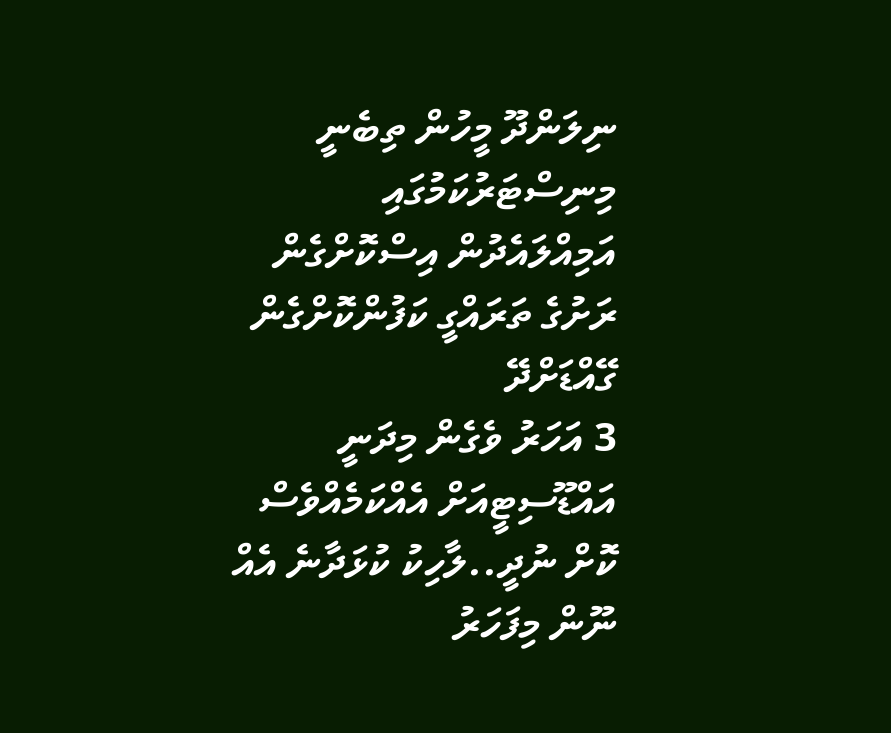ނިލަންދޫ މީހުން ތިބެނީ މިނިސްޓަރުކަމުގައި އަމިއްލައެދުން އިސްކޮށްގެން ރަށުގެ ތަރައްގީ ކަފުންކޮށްގެން
ގޭއްޑަށްދޭ
3 އަހަރު ވެގެން މިދަނީ އައްޑޫސިޓީއަށް އެއްކަމެއްވެސް ކޮށް ނުދީ..ލާހިކު ކުޅަދާނެ އެއް ނޫން މިފަހަރު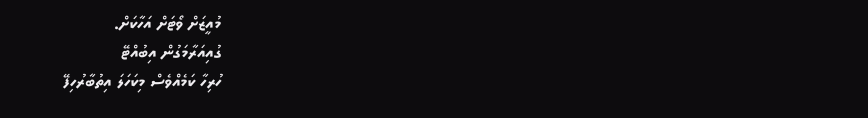މުއީޒަށް ވޯޓަށް އަހާކަށް.
ގުއިއަރާމަގުން އިބުއްޓޭ
ހުރިހާ ކަމެއްވެސް މިކަހަލަ އިތުބާރުހިފޭ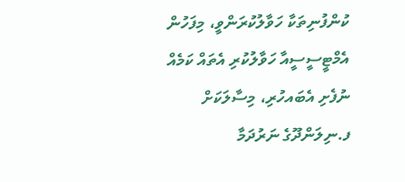ކުންފުނިތަކާ ހަވާލުކުރަންވީ، މިފަހުން އެމްޓީސީސީއާ ހަވާލުކުރި އެތައް ކަމެއް ނުފެށި އެބައހުރި، މިސާލަކަށް ފ.ނިލަންދޫގެ ނަރުދަމާ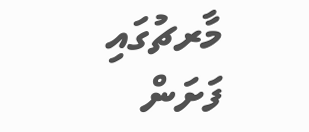މާރޗުގައި ފަށަން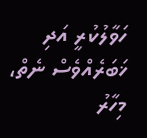ހަވާލުކުރީ އަދި ޚަބަރެއްވެސް ނެތް، މިހާރު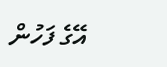އޭގެ ފަހުން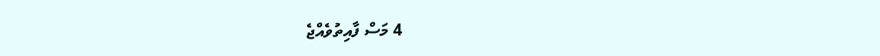4 މަސް ފާއިތުވެއްޖެ